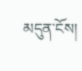མདུན་ངོས།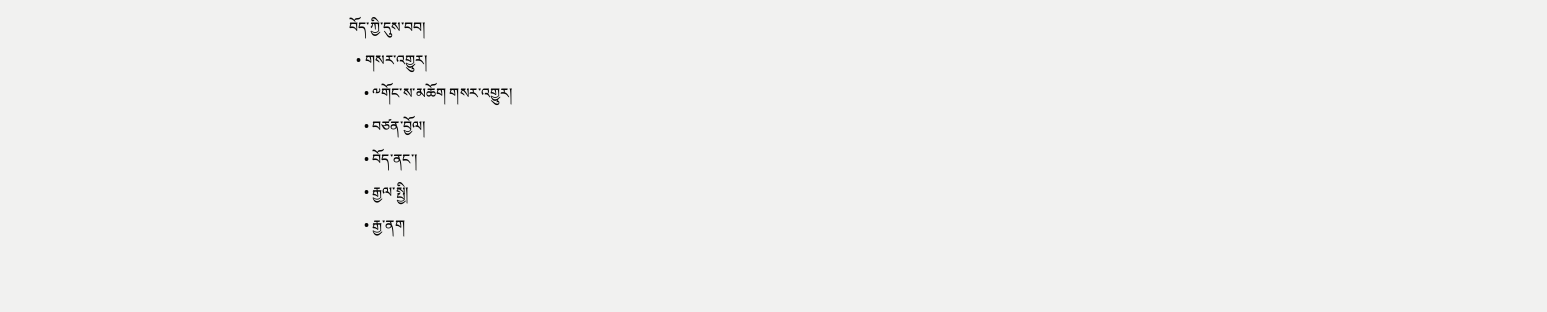བོད་ཀྱི་དུས་བབ།
  • གསར་འགྱུར།
    • ༸གོང་ས་མཆོག གསར་འགྱུར།
    • བཙན་བྱོལ།
    • བོད་ནང་།
    • རྒྱལ་སྤྱི།
    • རྒྱ་ནག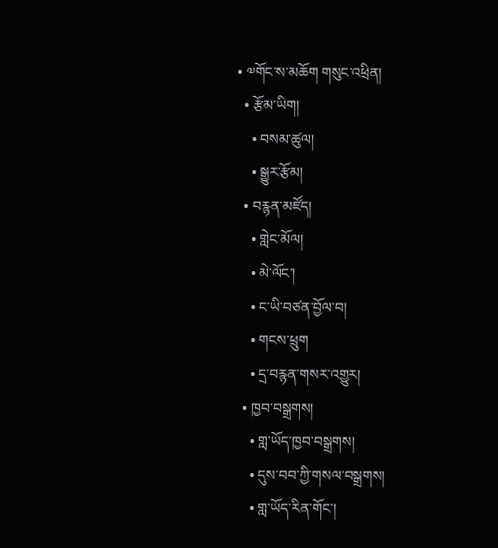• ༧གོང་ས་མཆོག གསུང་འཕྲིན།
  • རྩོམ་ཡིག།
    • བསམ་ཚུལ།
    • སྒྱུར་རྩོམ།
  • བརྙན་མཛོད།
    • གླེང་མོལ།
    • མེ་ལོང་།
    • ང་ཡི་བཙན་བྱོལ་བ།
    • གངས་ཕྲུག
    • དྲ་བརྙན་གསར་འགྱུར།
  • ཁྱབ་བསྒྲགས།
    • གླ་ཡོད་ཁྱབ་བསྒྲགས།
    • དུས་བབ་ཀྱི་གསལ་བསྒྲགས།
    • གླ་ཡོད་རིན་གོང་།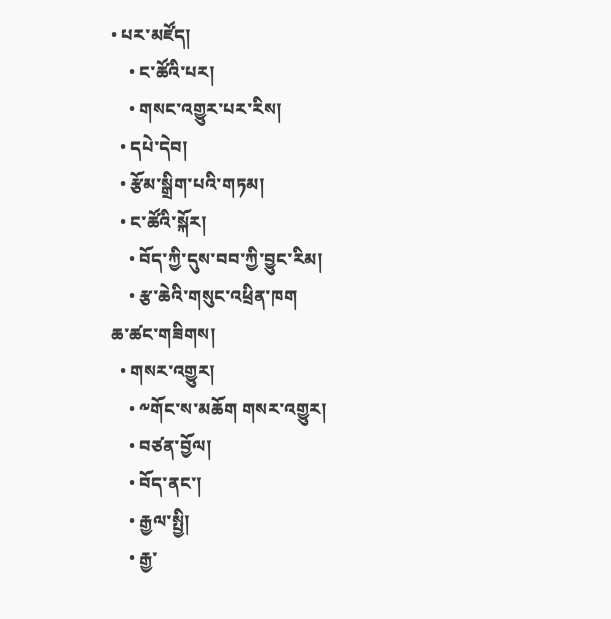• པར་མཛོད།
    • ང་ཚོའི་པར།
    • གསང་འགྱུར་པར་རིས།
  • དཔེ་དེབ།
  • རྩོམ་སྒྲིག་པའི་གཏམ།
  • ང་ཚོའི་སྐོར།
    • བོད་ཀྱི་དུས་བབ་ཀྱི་བྱུང་རིམ།
    • རྩ་ཆེའི་གསུང་འཕྲིན་ཁག
ཆ་ཚང་གཟིགས།
  • གསར་འགྱུར།
    • ༸གོང་ས་མཆོག གསར་འགྱུར།
    • བཙན་བྱོལ།
    • བོད་ནང་།
    • རྒྱལ་སྤྱི།
    • རྒྱ་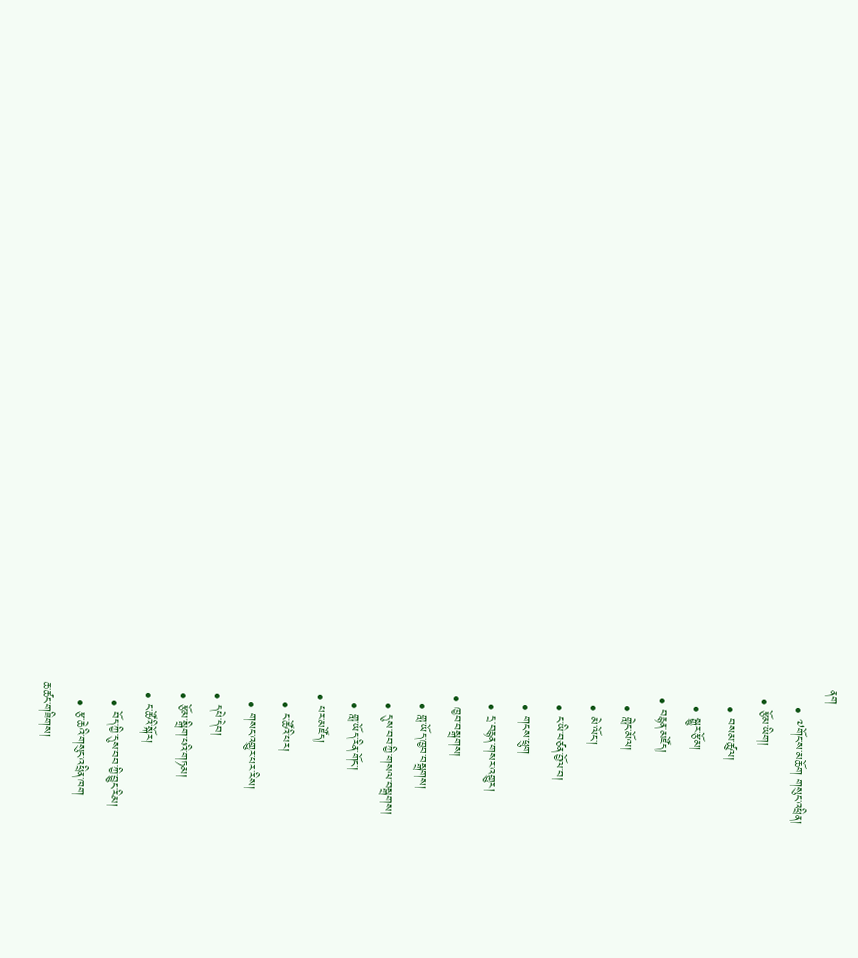ནག
    • ༧གོང་ས་མཆོག གསུང་འཕྲིན།
  • རྩོམ་ཡིག།
    • བསམ་ཚུལ།
    • སྒྱུར་རྩོམ།
  • བརྙན་མཛོད།
    • གླེང་མོལ།
    • མེ་ལོང་།
    • ང་ཡི་བཙན་བྱོལ་བ།
    • གངས་ཕྲུག
    • དྲ་བརྙན་གསར་འགྱུར།
  • ཁྱབ་བསྒྲགས།
    • གླ་ཡོད་ཁྱབ་བསྒྲགས།
    • དུས་བབ་ཀྱི་གསལ་བསྒྲགས།
    • གླ་ཡོད་རིན་གོང་།
  • པར་མཛོད།
    • ང་ཚོའི་པར།
    • གསང་འགྱུར་པར་རིས།
  • དཔེ་དེབ།
  • རྩོམ་སྒྲིག་པའི་གཏམ།
  • ང་ཚོའི་སྐོར།
    • བོད་ཀྱི་དུས་བབ་ཀྱི་བྱུང་རིམ།
    • རྩ་ཆེའི་གསུང་འཕྲིན་ཁག
ཆ་ཚང་གཟིགས།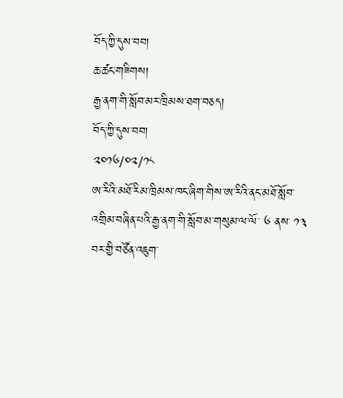བོད་ཀྱི་དུས་བབ།
ཆ་ཚང་གཟིགས།
རྒྱ་ནག་གི་སློབ་མར་ཁྲིམས་ཐག་བཅད།
བོད་ཀྱི་དུས་བབ།
༢༠༡༦/༠༢/༡༨
ཨ་རིའི་མཐོ་རིམ་ཁྲིམས་ཁང་ཞིག་གིས་ཨ་རིའི་ནང་མཐོ་སློབ་འགྲིམ་བཞིན་པའི་རྒྱ་ནག་གི་སློབ་མ་གསུམ་ལ་ལོ་ ༦ ནས་ ༡༣ བར་གྱི་བཙོན་འཇུག་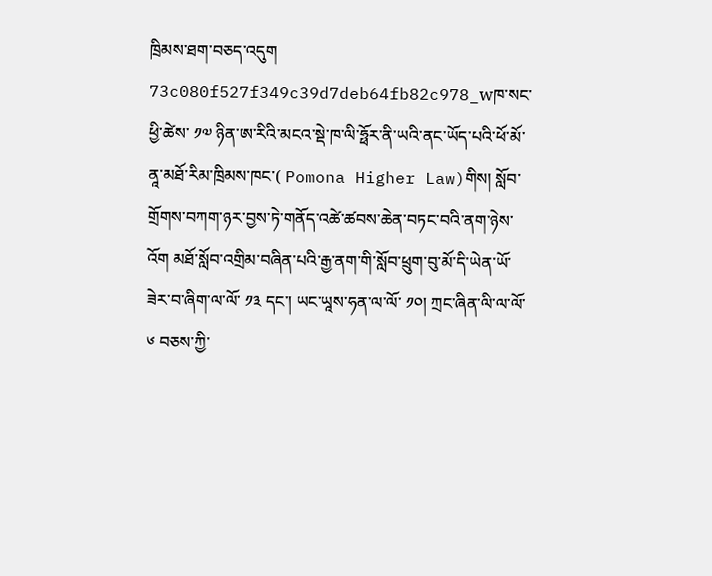ཁྲིམས་ཐག་བཅད་འདུག
73c080f527f349c39d7deb64fb82c978_wཁ་སང་ཕྱི་ཚེས་ ༡༧ ཉིན་ཨ་རིའི་མངའ་སྡེ་ཁ་ལི་ཧྥོར་ནི་ཡའི་ནང་ཡོད་པའི་ཕོ་མོ་ནཱ་མཐོ་རིམ་ཁྲིམས་ཁང་( Pomona Higher Law)གིས། སློབ་གྲོགས་བཀག་ཉར་བྱས་ཏེ་གནོད་འཚེ་ཚབས་ཆེན་བཏང་བའི་ནག་ཉེས་འོག མཐོ་སློབ་འགྲིམ་བཞིན་པའི་རྒྱ་ནག་གི་སློབ་ཕྲུག་བུ་མོ་དི་ཡེན་ཡོ་ཟེར་བ་ཞིག་ལ་ལོ་ ༡༣ དང་། ཡང་ཡཱས་ཧན་ལ་ལོ་ ༡༠། ཀྲང་ཞིན་ལི་ལ་ལོ་ ༦ བཅས་ཀྱི་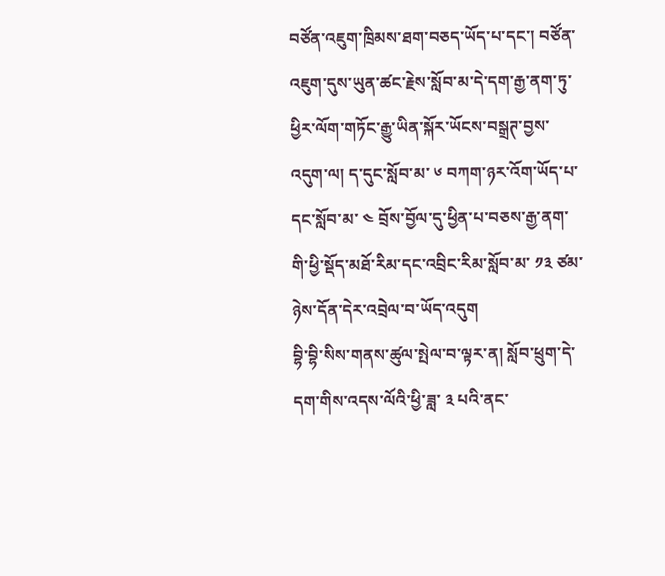བཙོན་འཇུག་ཁྲིམས་ཐག་བཅད་ཡོད་པ་དང་། བཙོན་འཇུག་དུས་ཡུན་ཚང་རྗེས་སློབ་མ་དེ་དག་རྒྱ་ནག་ཏུ་ཕྱིར་ལོག་གཏོང་རྒྱུ་ཡིན་སྐོར་ཡོངས་བསྒྲཊ་བྱས་འདུག་ལ། ད་དུང་སློབ་མ་ ༦ བཀག་ཉར་འོག་ཡོད་པ་དང་སློབ་མ་ ༤ བྲོས་བྱོལ་དུ་ཕྱིན་པ་བཅས་རྒྱ་ནག་གི་ཕྱི་སྡོད་མཐོ་རིམ་དང་འབྲིང་རིམ་སློབ་མ་ ༡༣ ཙམ་ཉེས་དོན་དེར་འབྲེལ་བ་ཡོད་འདུག
བྷི་བྷི་སིས་གནས་ཚུལ་སྤེལ་བ་ལྟར་ན། སློབ་ཕྲུག་དེ་དག་གིས་འདས་ལོའི་ཕྱི་ཟླ་ ༣ པའི་ནང་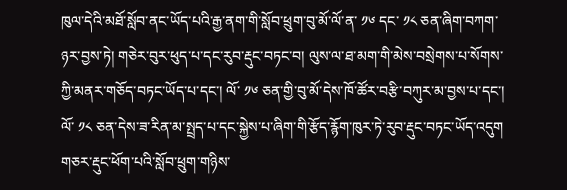ཁུལ་དེའི་མཐོ་སློབ་ནང་ཡོད་པའི་རྒྱ་ནག་གི་སློབ་ཕྲུག་བུ་མོ་ལོ་ན་ ༡༦ དང་ ༡༨ ཅན་ཞིག་བཀག་ཉར་བྱས་ཏེ། གཅེར་བུར་ཕུད་པ་དང་རུབ་རྡུང་བཏང་བ། ལུས་ལ་ཐ་མག་གི་མེས་བསྲེགས་པ་སོགས་ཀྱི་མནར་གཅོད་བཏང་ཡོད་པ་དང་། ལོ་ ༡༦ ཅན་གྱི་བུ་མོ་དེས་ཁོ་ཚོར་བརྩི་བཀུར་མ་བྱས་པ་དང་། ལོ་ ༡༨ ཅན་དེས་ཟ་རིན་མ་སྤྲད་པ་དང་སྐྱེས་པ་ཞིག་གི་རྩོད་རྙོག་ཁུར་ཏེ་རུབ་རྡུང་བཏང་ཡོད་འདུག
གཅར་རྡུང་ཕོག་པའི་སློབ་ཕྲུག་གཉིས་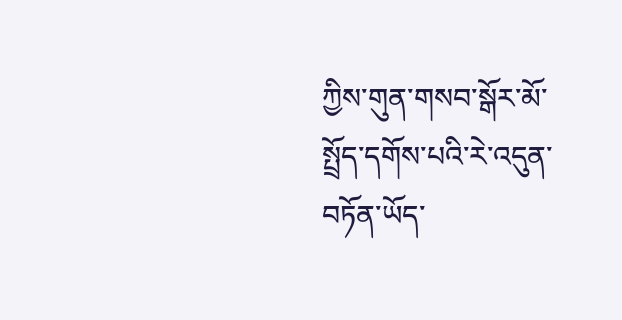ཀྱིས་གུན་གསབ་སྒོར་མོ་སྤྲོད་དགོས་པའི་རེ་འདུན་བཏོན་ཡོད་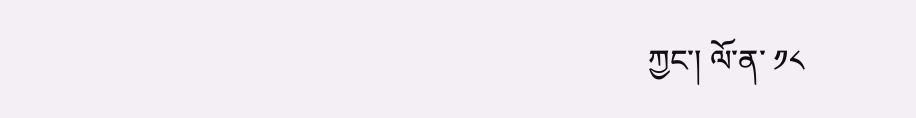ཀྱང་། ལོ་ན་ ༡༨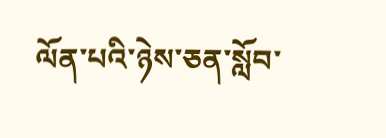ལོན་པའི་ཉེས་ཅན་སློབ་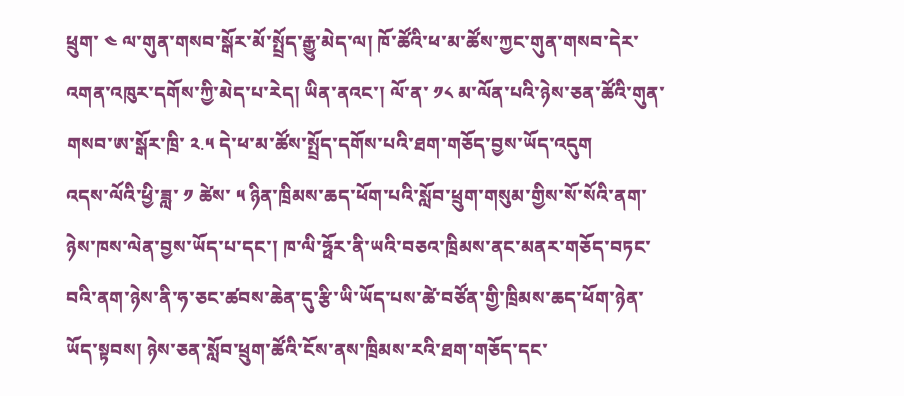ཕྲུག་ ༤ ལ་གུན་གསབ་སྒོར་མོ་སྤྲོད་རྒྱུ་མེད་ལ། ཁོ་ཚོའི་ཕ་མ་ཚོས་ཀྱང་གུན་གསབ་དེར་འགན་འཁུར་དགོས་ཀྱི་མེད་པ་རེད། ཡིན་ནའང་། ལོ་ན་ ༡༨ མ་ལོན་པའི་ཉེས་ཅན་ཚོའི་གུན་གསབ་ཨ་སྒོར་ཁྲི་ ༢.༥ དེ་ཕ་མ་ཚོས་སྤྲོད་དགོས་པའི་ཐག་གཅོད་བྱས་ཡོད་འདུག
འདས་ལོའི་ཕྱི་ཟླ་ ༡ ཚེས་ ༥ ཉིན་ཁྲིམས་ཆད་ཕོག་པའི་སློབ་ཕྲུག་གསུམ་གྱིས་སོ་སོའི་ནག་ཉེས་ཁས་ལེན་བྱས་ཡོད་པ་དང་། ཁ་ལི་ཧྥོར་ནི་ཡའི་བཅའ་ཁྲིམས་ནང་མནར་གཅོད་བཏང་བའི་ནག་ཉེས་ནི་ཧ་ཅང་ཚབས་ཆེན་དུ་རྩི་ཡི་ཡོད་པས་ཚེ་བཙོན་གྱི་ཁྲིམས་ཆད་ཕོག་ཉེན་ཡོད་སྟབས། ཉེས་ཅན་སློབ་ཕྲུག་ཚོའི་ངོས་ནས་ཁྲིམས་རའི་ཐག་གཅོད་དང་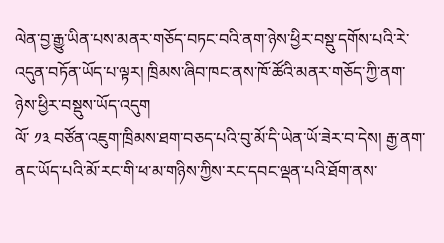ལེན་བྱ་རྒྱུ་ཡིན་པས་མནར་གཅོད་བཏང་བའི་ནག་ཉེས་ཕྱིར་བསྡུ་དགོས་པའི་རེ་འདུན་བཏོན་ཡོད་པ་ལྟར། ཁྲིམས་ཞིབ་ཁང་ནས་ཁོ་ཚོའི་མནར་གཅོད་ཀྱི་ནག་ཉེས་ཕྱིར་བསྡུས་ཡོད་འདུག
ལོ་ ༡༣ བཙོན་འཇུག་ཁྲིམས་ཐག་བཅད་པའི་བུ་མོ་དི་ཡེན་ཡོ་ཟེར་བ་དེས། རྒྱ་ནག་ནང་ཡོད་པའི་མོ་རང་གི་ཕ་མ་གཉིས་ཀྱིས་རང་དབང་ལྡན་པའི་ཐོག་ནས་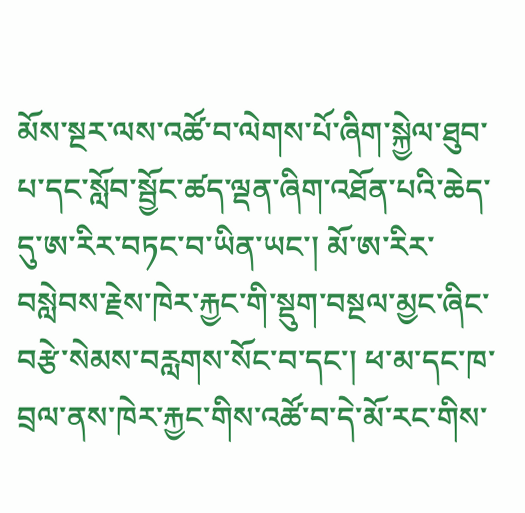མོས་སྔར་ལས་འཚོ་བ་ལེགས་པོ་ཞིག་སྐྱེལ་ཐུབ་པ་དང་སློབ་སྦྱོང་ཚད་ལྡན་ཞིག་འཐོན་པའི་ཆེད་དུ་ཨ་རིར་བཏང་བ་ཡིན་ཡང་། མོ་ཨ་རིར་བསླེབས་རྗེས་ཁེར་རྐྱང་གི་སྡུག་བསྔལ་མྱང་ཞིང་བརྩེ་སེམས་བརླགས་སོང་བ་དང་། ཕ་མ་དང་ཁ་བྲལ་ནས་ཁེར་རྐྱང་གིས་འཚོ་བ་དེ་མོ་རང་གིས་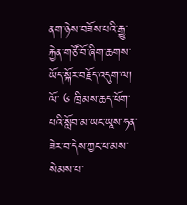ནག་ཉེས་བཟོས་པའི་རྒྱུ་རྐྱེན་གཙོ་བོ་ཞིག་ཆགས་ཡོད་སྐོར་བརྗོད་འདུག་ལ། ལོ་ ༦ ཁྲིམས་ཆད་ཕོག་པའི་སློབ་མ་ཡང་ཡཱས་ཧན་ཟེར་བ་དེས་ཀྱང་ཕ་མས་སེམས་པ་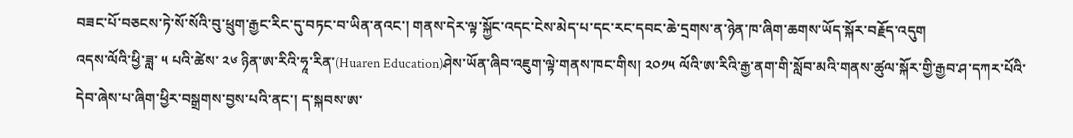བཟང་པོ་བཅངས་ཏེ་སོ་སོའི་བུ་ཕྲུག་རྒྱང་རིང་དུ་བཏང་བ་ཡིན་ནའང་། གནས་དེར་ལྟ་སྐྱོང་འདང་ངེས་མེད་པ་དང་རང་དབང་ཆེ་དྲགས་ན་ཉེན་ཁ་ཞིག་ཆགས་ཡོད་སྐོར་བརྗོད་འདུག
འདས་ལོའི་ཕྱི་ཟླ་ ༥ པའི་ཚེས་ ༢༦ ཉིན་ཨ་རིའི་ཧཱ་རིན་(Huaren Education)ཤེས་ཡོན་ཞིབ་འཇུག་ལྟེ་གནས་ཁང་གིས། ༢༠༡༥ ལོའི་ཨ་རིའི་རྒྱ་ནག་གི་སློབ་མའི་གནས་ཚུལ་སྐོར་གྱི་རྒྱབ་ཤ་དཀར་པོའི་དེབ་ཞེས་པ་ཞིག་ཕྱིར་བསྒྲགས་བྱས་པའི་ནང་། ད་སྐབས་ཨ་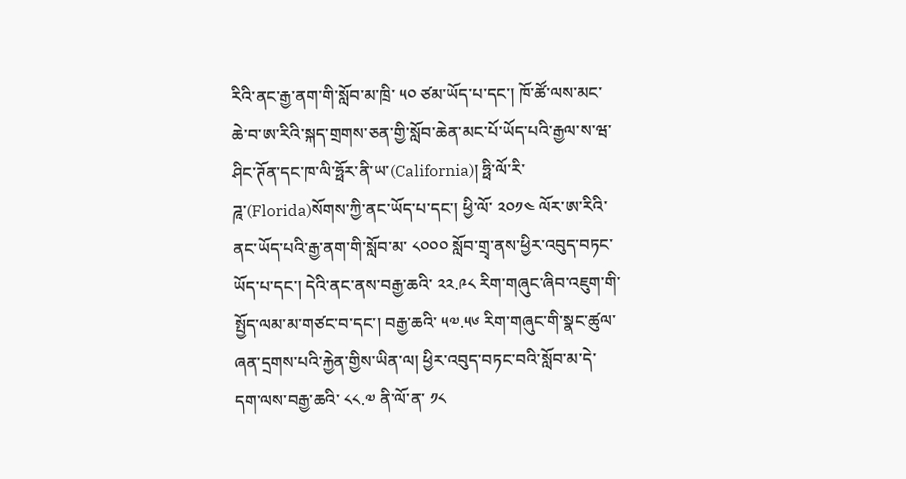རིའི་ནང་རྒྱ་ནག་གི་སློབ་མ་ཁྲི་ ༥༠ ཙམ་ཡོད་པ་དང་། ཁོ་ཚོ་ལས་མང་ཆེ་བ་ཨ་རིའི་སྐད་གྲགས་ཅན་གྱི་སློབ་ཆེན་མང་པོ་ཡོད་པའི་རྒྱལ་ས་ཝ་ཤིང་ཊོན་དང་ཁ་ལི་ཧྥོར་ནི་ཡ་(California)། ཧྥི་ལོ་རི་ཌཱ་(Florida)སོགས་ཀྱི་ནང་ཡོད་པ་དང་། ཕྱི་ལོ་ ༢༠༡༤ ལོར་ཨ་རིའི་ནང་ཡོད་པའི་རྒྱ་ནག་གི་སློབ་མ་ ༨༠༠༠ སློབ་གྲྭ་ནས་ཕྱིར་འབུད་བཏང་ཡོད་པ་དང་། དེའི་ནང་ནས་བརྒྱ་ཆའི་ ༢༢.༩༨ རིག་གཞུང་ཞིབ་འཇུག་གི་སྤྱོད་ལམ་མ་གཙང་བ་དང་། བརྒྱ་ཆའི་ ༥༧.༥༦ རིག་གཞུང་གི་སྣང་ཚུལ་ཞན་དྲགས་པའི་རྐྱེན་གྱིས་ཡིན་ལ། ཕྱིར་འབུད་བཏང་བའི་སློབ་མ་དེ་དག་ལས་བརྒྱ་ཆའི་ ༨༨.༧ ནི་ལོ་ན་ ༡༨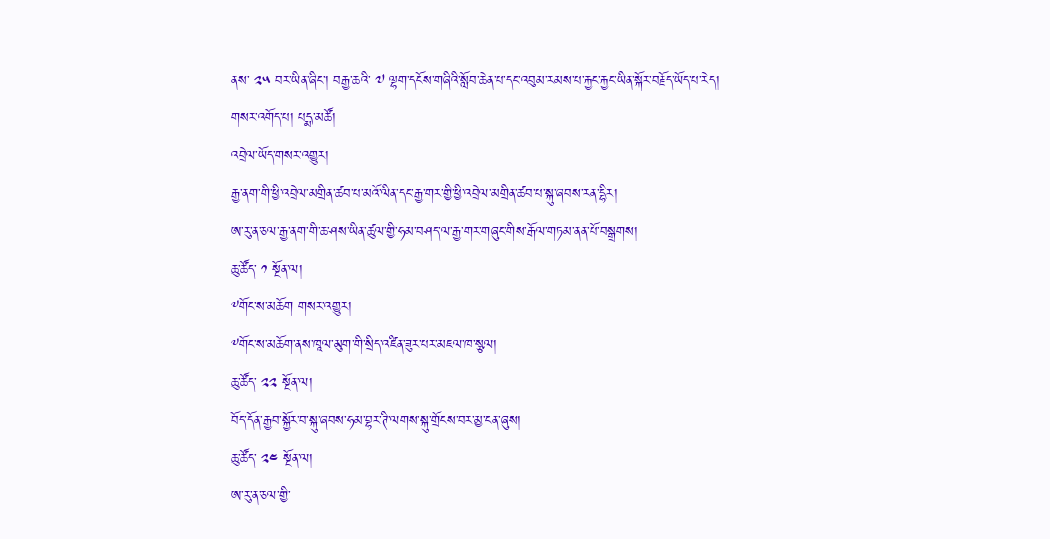ནས་ ༢༥ བར་ཡིན་ཞིང་། བརྒྱ་ཆའི་ ༧ ལྷག་དངོས་གཞིའི་སློབ་ཆེན་པ་དང་འབུམ་རམས་པ་རྐྱང་རྐྱང་ཡིན་སྐོར་བརྗོད་ཡོད་པ་རེད།
གསར་འགོད་པ། པདྨ་མཚོ།
འབྲེལ་ཡོད་གསར་འགྱུར།
རྒྱ་ནག་གི་ཕྱི་འབྲེལ་མགྲིན་ཚབ་པ་མའོ་ལིན་དང་རྒྱ་གར་གྱི་ཕྱི་འབྲེལ་མགྲིན་ཚབ་པ་སྐུ་ཞབས་རན་དྷིར།
ཨ་རུ་ན་ཅལ་རྒྱ་ནག་གི་ཆ་ཤས་ཡིན་ཚུལ་གྱི་ཧམ་བཤད་ལ་རྒྱ་གར་གཞུང་གིས་རྒོལ་གཏམ་ནན་པོ་བསྒྲགས།
ཆུ་ཚོད་ ༡ སྔོན་ལ།
༸གོང་ས་མཆོག གསར་འགྱུར།
༸གོང་ས་མཆོག་ནས་ཁཱལ་མུག་གི་སྲིད་འཛིན་ཟུར་པར་མཇལ་ཁ་སྩལ།
ཆུ་ཚོད་ ༢༢ སྔོན་ལ།
བོད་དོན་རྒྱབ་སྐྱོར་བ་སྐུ་ཞབས་ཧམ་བྷར་ཊི་ལགས་སྐུ་གྲོངས་བར་མྱ་ངན་ཞུས།
ཆུ་ཚོད་ ༢༤ སྔོན་ལ།
ཨ་རུ་ན་ཅལ་གྱི་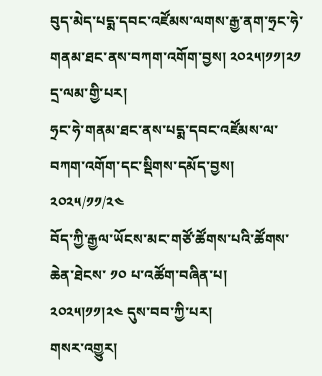བུད་མེད་པདྨ་དབང་འཛོམས་ལགས་རྒྱ་ནག་ཧྲང་ཧེ་གནམ་ཐང་ནས་བཀག་འགོག་བྱས། ༢༠༢༥།༡༡།༢༡ དྲ་ལམ་གྱི་པར།
ཧྲང་ཧེ་གནམ་ཐང་ནས་པདྨ་དབང་འཛོམས་ལ་བཀག་འགོག་དང་སྡིགས་དམོད་བྱས།
༢༠༢༥/༡༡/༢༤
བོད་ཀྱི་རྒྱལ་ཡོངས་མང་གཙོ་ཚོགས་པའི་ཚོགས་ཆེན་ཐེངས་ ༡༠ པ་འཚོག་བཞིན་པ། ༢༠༢༥།༡༡།༢༤ དུས་བབ་ཀྱི་པར།
གསར་འགྱུར།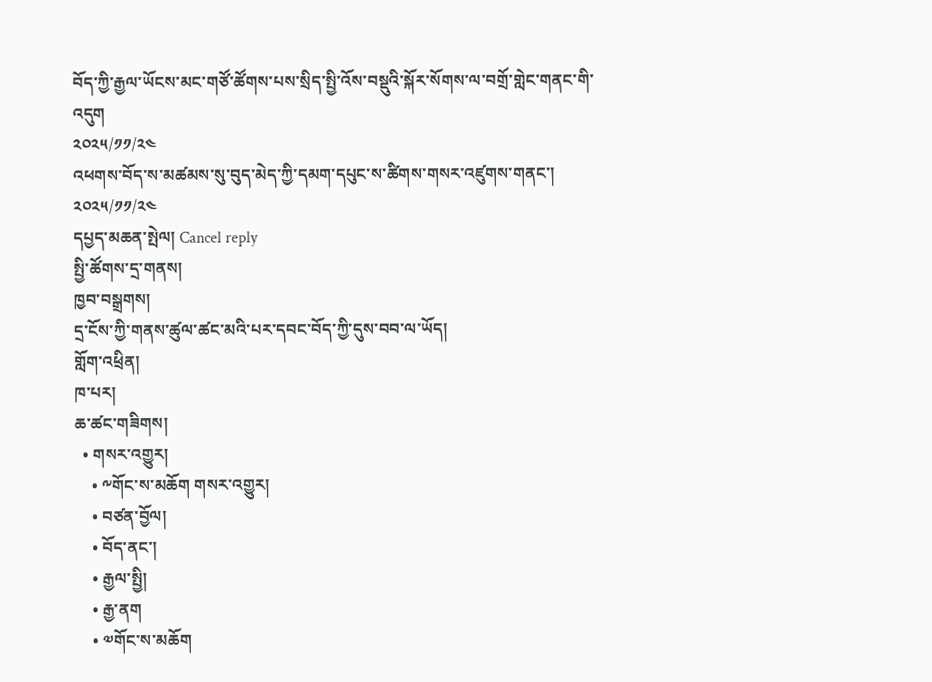བོད་ཀྱི་རྒྱལ་ཡོངས་མང་གཙོ་ཚོགས་པས་སྲིད་སྤྱི་འོས་བསྡུའི་སྐོར་སོགས་ལ་བགྲོ་གླེང་གནང་གི་འདུག
༢༠༢༥/༡༡/༢༤
འཕགས་བོད་ས་མཚམས་སུ་བུད་མེད་ཀྱི་དམག་དཔུང་ས་ཚིགས་གསར་འཛུགས་གནང་།
༢༠༢༥/༡༡/༢༤
དཔྱད་མཆན་སྤེལ། Cancel reply
སྤྱི་ཚོགས་དྲ་གནས།
ཁྱབ་བསྒྲགས།
དྲ་ངོས་ཀྱི་གནས་ཚུལ་ཚང་མའི་པར་དབང་བོད་ཀྱི་དུས་བབ་ལ་ཡོད།
གློག་འཕྲིན།
ཁ་པར།
ཆ་ཚང་གཟིགས།
  • གསར་འགྱུར།
    • ༸གོང་ས་མཆོག གསར་འགྱུར།
    • བཙན་བྱོལ།
    • བོད་ནང་།
    • རྒྱལ་སྤྱི།
    • རྒྱ་ནག
    • ༧གོང་ས་མཆོག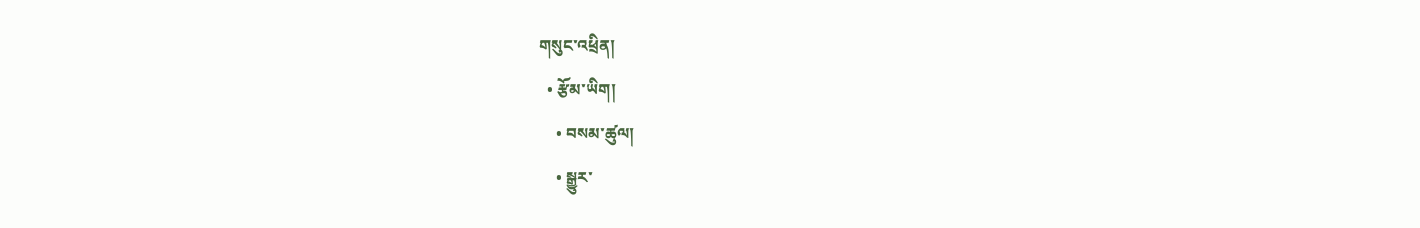གསུང་འཕྲིན།
  • རྩོམ་ཡིག།
    • བསམ་ཚུལ།
    • སྒྱུར་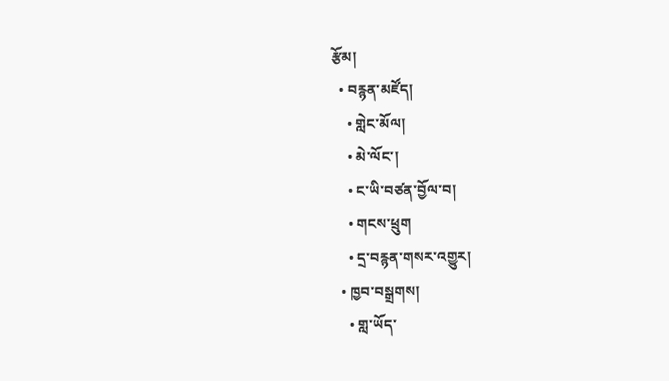རྩོམ།
  • བརྙན་མཛོད།
    • གླེང་མོལ།
    • མེ་ལོང་།
    • ང་ཡི་བཙན་བྱོལ་བ།
    • གངས་ཕྲུག
    • དྲ་བརྙན་གསར་འགྱུར།
  • ཁྱབ་བསྒྲགས།
    • གླ་ཡོད་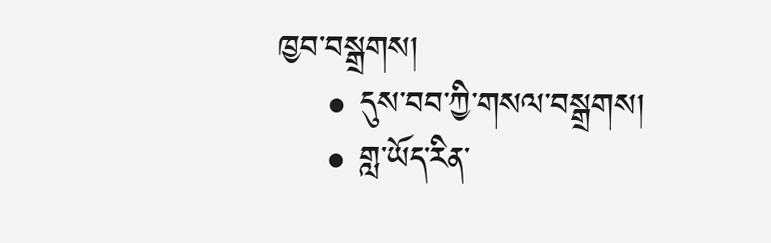ཁྱབ་བསྒྲགས།
    • དུས་བབ་ཀྱི་གསལ་བསྒྲགས།
    • གླ་ཡོད་རིན་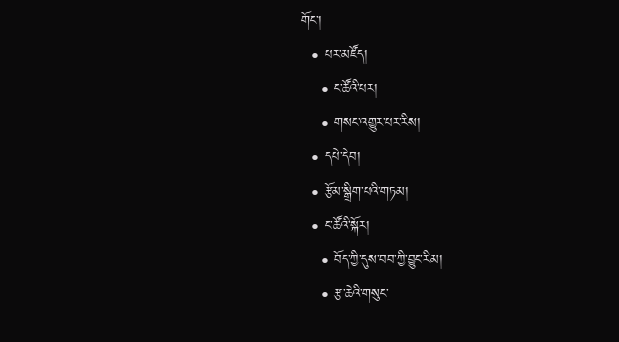གོང་།
  • པར་མཛོད།
    • ང་ཚོའི་པར།
    • གསང་འགྱུར་པར་རིས།
  • དཔེ་དེབ།
  • རྩོམ་སྒྲིག་པའི་གཏམ།
  • ང་ཚོའི་སྐོར།
    • བོད་ཀྱི་དུས་བབ་ཀྱི་བྱུང་རིམ།
    • རྩ་ཆེའི་གསུང་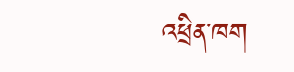འཕྲིན་ཁག